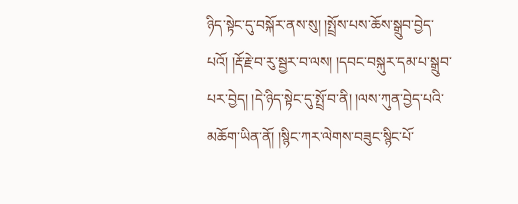ཉིད་སྟེང་དུ་བསྐོར་ནས་སུ། །སྤྲོས་པས་ཆོས་སྒྲུབ་བྱེད་པའོ། །རྡོ་རྗེ་བ་རུ་སྦྱར་བ་ལས། །དབང་བསྐུར་དམ་པ་སྒྲུབ་པར་བྱེད། །དེ་ཉིད་སྟེང་དུ་སྤྲོ་བ་ནི། །ལས་ཀུན་བྱེད་པའི་མཆོག་ཡིན་ནོ། །སྙིང་ཀར་ལེགས་བཟུང་སྙིང་པོ་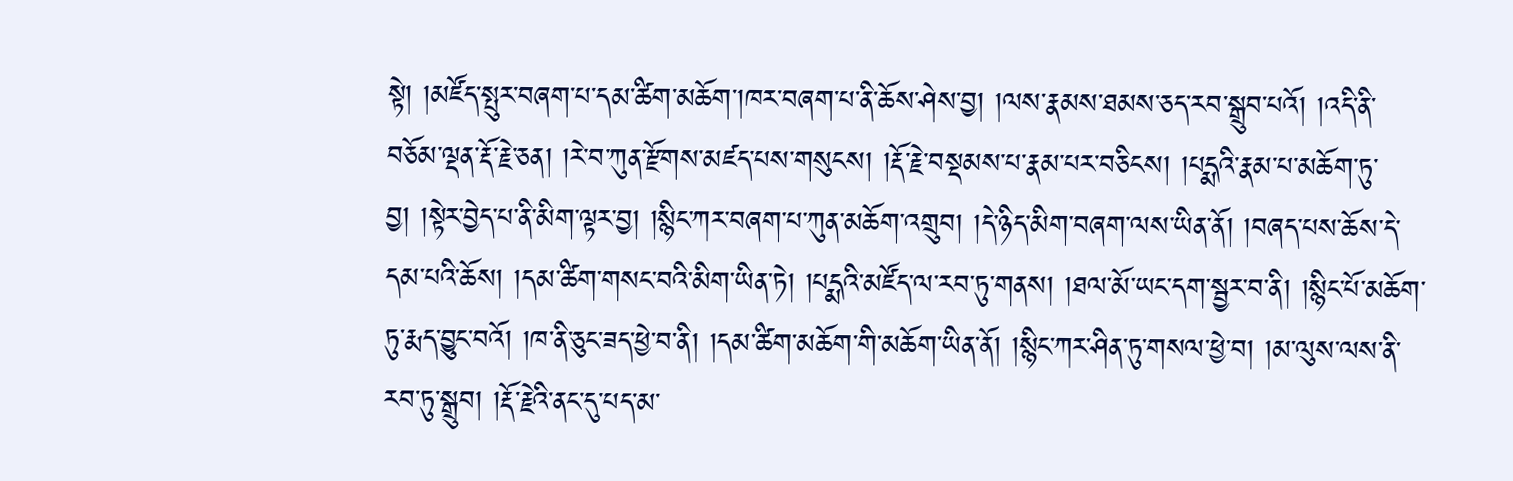སྟེ། །མཛོད་སྤུར་བཞག་པ་དམ་ཚིག་མཆོག་།ཁར་བཞག་པ་ནི་ཆོས་ཤེས་བྱ། །ལས་རྣམས་ཐམས་ཅད་རབ་སྒྲུབ་པའོ། །འདི་ནི་བཅོམ་ལྡན་རྡོ་རྗེ་ཅན། །རེ་བ་ཀུན་རྫོགས་མཛད་པས་གསུངས། །རྡོ་རྗེ་བསྡམས་པ་རྣམ་པར་བཅིངས། །པདྨའི་རྣམ་པ་མཆོག་ཏུ་བྱ། །སྟེར་བྱེད་པ་ནི་མིག་ལྟར་བྱ། །སྙིང་ཀར་བཞག་པ་ཀུན་མཆོག་འགྲུབ། །དེ་ཉིད་མིག་བཞག་ལས་ཡིན་ནོ། །བཞད་པས་ཆོས་དེ་དམ་པའི་ཆོས། །དམ་ཚིག་གསང་བའི་མིག་ཡིན་ཏེ། །པདྨའི་མཛོད་ལ་རབ་ཏུ་གནས། །ཐལ་མོ་ཡང་དག་སྦྱར་བ་ནི། །སྙིང་པོ་མཆོག་ཏུ་རྨད་བྱུང་བའོ། །ཁ་ནི་ཅུང་ཟད་ཕྱེ་བ་ནི། །དམ་ཚིག་མཆོག་གི་མཆོག་ཡིན་ནོ། །སྙིང་ཀར་ཤིན་ཏུ་གསལ་ཕྱེ་བ། །མ་ལུས་ལས་ནི་རབ་ཏུ་སྒྲུབ། །རྡོ་རྗེའི་ནང་དུ་པད་མ་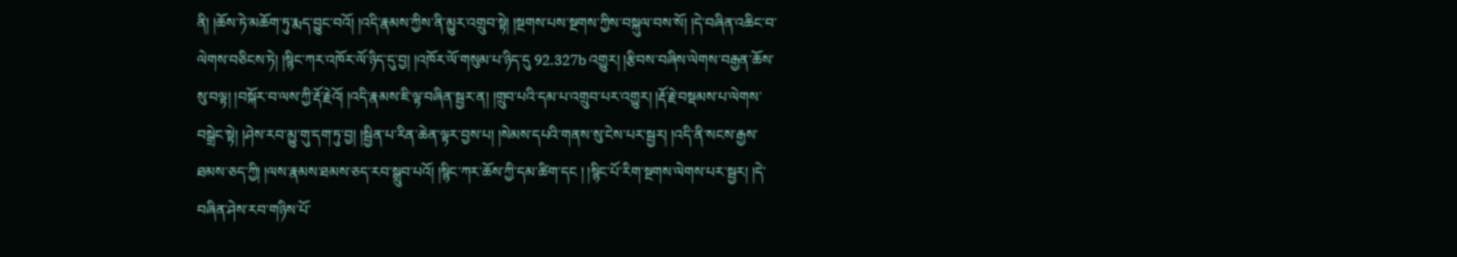ནི། །ཆོས་ཏེ་མཆོག་ཏུ་རྨད་བྱུང་བའོ། །འདི་རྣམས་ཀྱིས་ནི་མྱུར་འགྲུབ་སྟེ། །སྔགས་པས་སྔགས་ཀྱིས་བསྐུལ་བས་སོ། །དེ་བཞིན་འཆིང་བ་ལེགས་བཅིངས་ཏེ། །སྙིང་ཀར་འཁོར་ལོ་ཉིད་དུ་བྱ། །འཁོར་ལོ་གསུམ་པ་ཉིད་དུ 92.327b འགྱུར། །རྩིབས་བཞིས་ལེགས་བརྒྱན་ཆོས་སུ་བལྟ། །བསྐོར་བ་ལས་ཀྱི་རྡོ་རྗེའོ། །འདི་རྣམས་ཇི་ལྟ་བཞིན་སྦྱར་ན། །གྲུབ་པའི་དམ་པ་འགྲུབ་པར་འགྱུར། །རྡོ་རྗེ་བསྡམས་པ་ལེགས་བསྒྲེང་སྟེ། །ཤེས་རབ་མྱུ་གུ་དག་ཏུ་བྱ། །སྦྱིན་པ་རིན་ཆེན་ལྟར་བྱས་པ། །སེམས་དཔའི་གནས་སུ་ངེས་པར་སྦྱར། །འདི་ནི་སངས་རྒྱས་ཐམས་ཅད་ཀྱི། །ལས་རྣམས་ཐམས་ཅད་རབ་སྒྲུབ་པའོ། །སྙིང་ཀར་ཆོས་ཀྱི་དམ་ཚིག་དང ། །སྙིང་པོ་རིག་སྔགས་ལེགས་པར་སྦྱར། །དེ་བཞིན་ཤེས་རབ་གཉིས་པོ་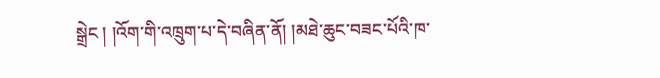སྒྲེང ། །འོག་གི་འཁྲུག་པ་དེ་བཞིན་ནོ། །མཐེ་ཆུང་བཟང་པོའི་ཁ་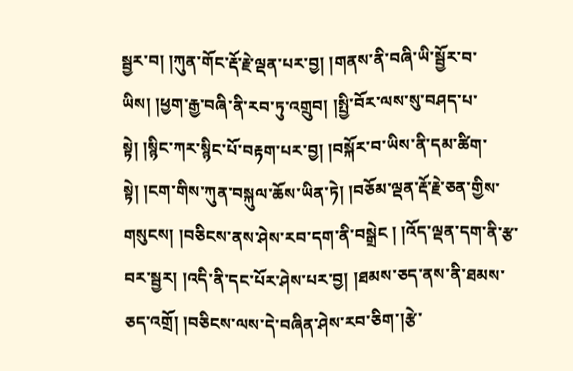སྦྱར་བ། །ཀུན་གོང་རྡོ་རྗེ་ལྡན་པར་བྱ། །གནས་ནི་བཞི་ཡི་སྦྱོར་བ་ཡིས། །ཕྱག་རྒྱ་བཞི་ནི་རབ་ཏུ་འགྲུབ། །སྤྱི་བོར་ལས་སུ་བཤད་པ་སྟེ། །སྙིང་ཀར་སྙིང་པོ་བརྟག་པར་བྱ། །བསྐོར་བ་ཡིས་ནི་དམ་ཚིག་སྟེ། །ངག་གིས་ཀུན་བསྐུལ་ཆོས་ཡིན་ཏེ། །བཅོམ་ལྡན་རྡོ་རྗེ་ཅན་གྱིས་གསུངས། །བཅིངས་ནས་ཤེས་རབ་དག་ནི་བསྒྲེང ། །འོད་ལྡན་དག་ནི་རྩ་བར་སྦྱར། །འདི་ནི་དང་པོར་ཤེས་པར་བྱ། །ཐམས་ཅད་ནས་ནི་ཐམས་ཅད་འགྲོ། །བཅིངས་ལས་དེ་བཞིན་ཤེས་རབ་ཅིག་།རྩེ་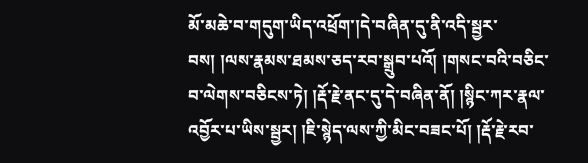མོ་མཆེ་བ་གདུག་ཡིད་འཕྲོག་།དེ་བཞིན་དུ་ནི་འདི་སྦྱར་བས། །ལས་རྣམས་ཐམས་ཅད་རབ་སྒྲུབ་པའོ། །གསང་བའི་བཅིང་བ་ལེགས་བཅིངས་ཏེ། །རྡོ་རྗེ་ནང་དུ་དེ་བཞིན་ནོ། །སྙིང་ཀར་རྣལ་འབྱོར་པ་ཡིས་སྦྱར། །ཇི་སྙེད་ལས་ཀྱི་མིང་བཟང་པོ། །རྡོ་རྗེ་རབ་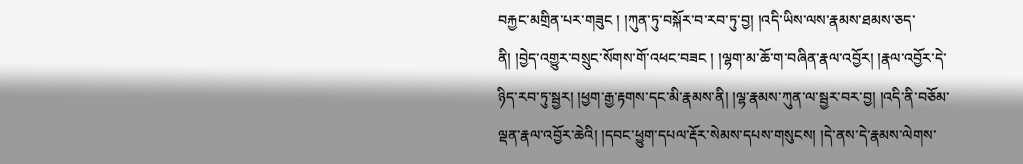བརྐྱང་མགྲིན་པར་གཟུང ། །ཀུན་ཏུ་བསྐོར་བ་རབ་ཏུ་བྱ། །འདི་ཡིས་ལས་རྣམས་ཐམས་ཅད་ནི། །བྱེད་འགྱུར་བསྲུང་སོགས་གོ་འཕང་བཟང ། །ལྷག་མ་ཆོ་ག་བཞིན་རྣལ་འབྱོར། །རྣལ་འབྱོར་དེ་ཉིད་རབ་ཏུ་སྦྱར། །ཕྱག་རྒྱ་རྟགས་དང་མི་རྣམས་ནི། །ལྷ་རྣམས་ཀུན་ལ་སྦྱར་བར་བྱ། །འདི་ནི་བཅོམ་ལྡན་རྣལ་འབྱོར་ཆེའི། །དབང་ཕྱུག་དཔལ་རྡོར་སེམས་དཔས་གསུངས། །དེ་ནས་དེ་རྣམས་ལེགས་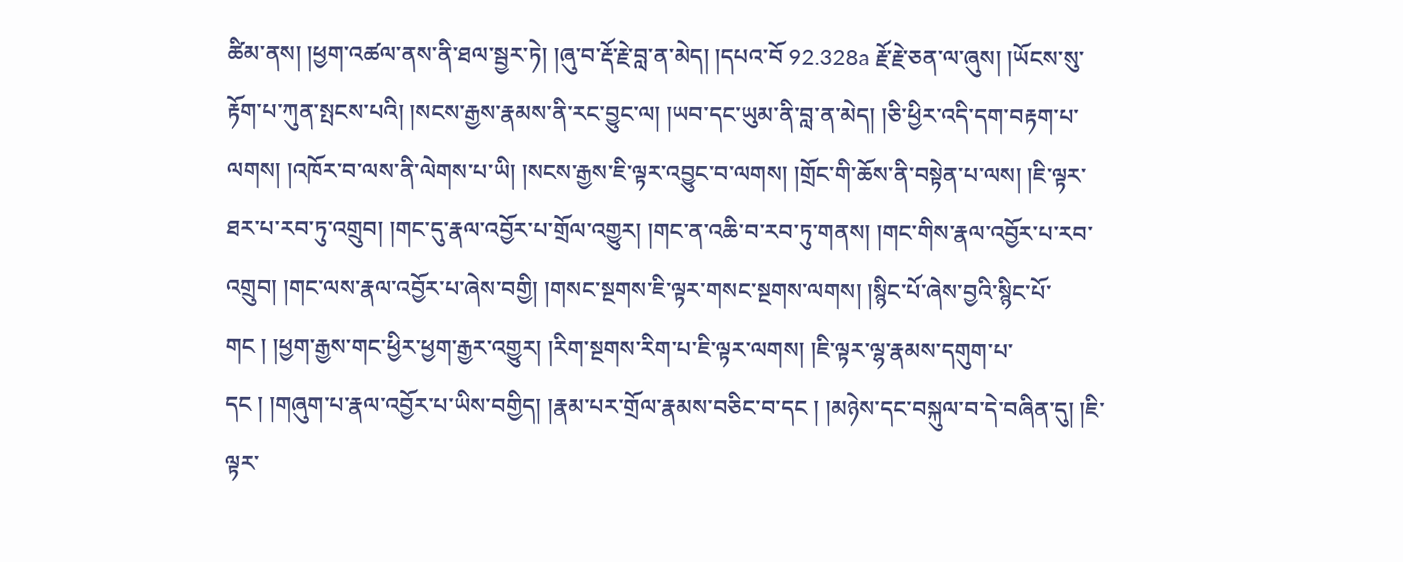ཚིམ་ནས། །ཕྱག་འཚལ་ནས་ནི་ཐལ་སྦྱར་ཏེ། །ཞུ་བ་རྡོ་རྗེ་བླ་ན་མེད། །དཔའ་བོ 92.328a རྗོ་རྗེ་ཅན་ལ་ཞུས། །ཡོངས་སུ་རྟོག་པ་ཀུན་སྤངས་པའི། །སངས་རྒྱས་རྣམས་ནི་རང་བྱུང་ལ། །ཡབ་དང་ཡུམ་ནི་བླ་ན་མེད། །ཅི་ཕྱིར་འདི་དག་བརྟག་པ་ལགས། །འཁོར་བ་ལས་ནི་ལེགས་པ་ཡི། །སངས་རྒྱས་ཇི་ལྟར་འབྱུང་བ་ལགས། །གྲོང་གི་ཆོས་ནི་བསྟེན་པ་ལས། །ཇི་ལྟར་ཐར་པ་རབ་ཏུ་འགྲུབ། །གང་དུ་རྣལ་འབྱོར་པ་གྲོལ་འགྱུར། །གང་ན་འཆི་བ་རབ་ཏུ་གནས། །གང་གིས་རྣལ་འབྱོར་པ་རབ་འགྲུབ། །གང་ལས་རྣལ་འབྱོར་པ་ཞེས་བགྱི། །གསང་སྔགས་ཇི་ལྟར་གསང་སྔགས་ལགས། །སྙིང་པོ་ཞེས་བྱའི་སྙིང་པོ་གང ། །ཕྱག་རྒྱས་གང་ཕྱིར་ཕྱག་རྒྱར་འགྱུར། །རིག་སྔགས་རིག་པ་ཇི་ལྟར་ལགས། །ཇི་ལྟར་ལྷ་རྣམས་དགུག་པ་དང ། །གཞུག་པ་རྣལ་འབྱོར་པ་ཡིས་བགྱིད། །རྣམ་པར་གྲོལ་རྣམས་བཅིང་བ་དང ། །མཉེས་དང་བསྐུལ་བ་དེ་བཞིན་དུ། །ཇི་ལྟར་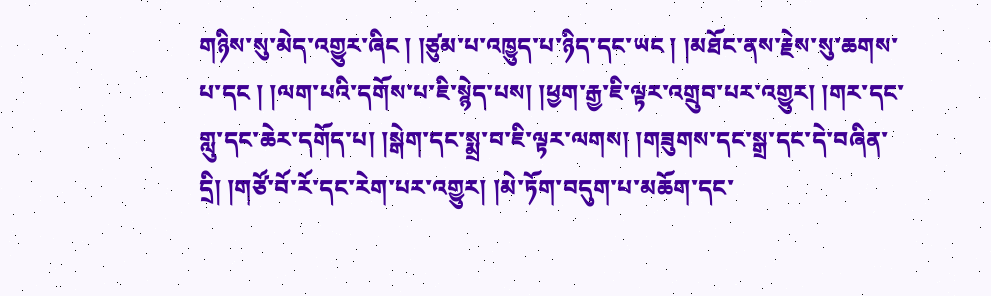གཉིས་སུ་མེད་འགྱུར་ཞིང ། །ཙུམ་པ་འཁྱུད་པ་ཉིད་དང་ཡང ། །མཐོང་ནས་རྗེས་སུ་ཆགས་པ་དང ། །ལག་པའི་དགོས་པ་ཇི་སྙེད་པས། །ཕྱག་རྒྱ་ཇི་ལྟར་འགྲུབ་པར་འགྱུར། །གར་དང་གླུ་དང་ཆེར་དགོད་པ། །སྒེག་དང་སྨྲ་བ་ཇི་ལྟར་ལགས། །གཟུགས་དང་སྒྲ་དང་དེ་བཞིན་དྲི། །གཙོ་བོ་རོ་དང་རེག་པར་འགྱུར། །མེ་ཏོག་བདུག་པ་མཆོག་དང་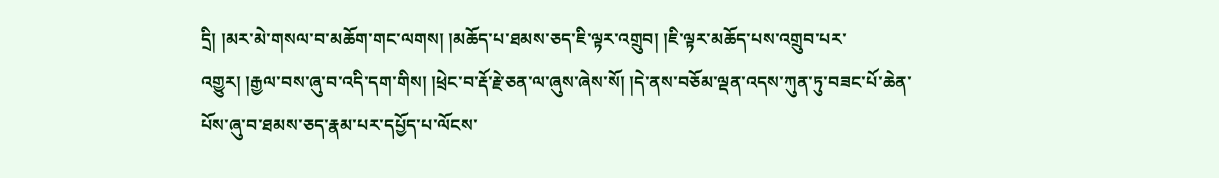དྲི། །མར་མེ་གསལ་བ་མཆོག་གང་ལགས། །མཆོད་པ་ཐམས་ཅད་ཇི་ལྟར་འགྲུབ། །ཇི་ལྟར་མཆོད་པས་འགྲུབ་པར་འགྱུར། །རྒྱལ་བས་ཞུ་བ་འདི་དག་གིས། །ཕྲེང་བ་རྡོ་རྗེ་ཅན་ལ་ཞུས་ཞེས་སོ། །དེ་ནས་བཅོམ་ལྡན་འདས་ཀུན་ཏུ་བཟང་པོ་ཆེན་པོས་ཞུ་བ་ཐམས་ཅད་རྣམ་པར་དཔྱོད་པ་ལོངས་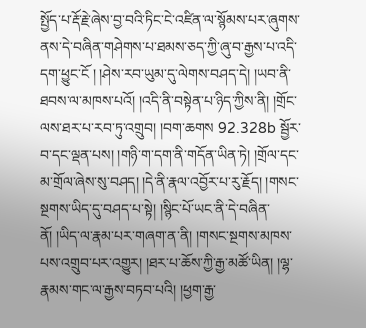སྤྱོད་པ་རྡོ་རྗེ་ཞེས་བྱ་བའི་ཏིང་ངེ་འཛིན་ལ་སྙོམས་པར་ཞུགས་ནས་དེ་བཞིན་གཤེགས་པ་ཐམས་ཅད་ཀྱི་ཞུ་བ་རྒྱས་པ་འདི་དག་ཕྱུང་ངོ ། །ཤེས་རབ་ཡུམ་དུ་ལེགས་བཤད་དེ། །ཡབ་ནི་ཐབས་ལ་མཁས་པའོ། །འདི་ནི་བསྟེན་པ་ཉིད་ཀྱིས་ནི། །གྲོང་ལས་ཐར་པ་རབ་ཏུ་འགྲུབ། །བག་ཆགས 92.328b སྦྱོར་བ་དང་ལྡན་པས། །གཉི་ག་དག་ནི་གདོན་ཡིན་ཏེ། །གྲོལ་དང་མ་གྲོལ་ཞེས་སུ་བཤད། །དེ་ནི་རྣལ་འབྱོར་པ་རུ་རྗོད། །གསང་སྔགས་ཡིད་དུ་བཤད་པ་སྟེ། །སྙིང་པོ་ཡང་ནི་དེ་བཞིན་ནོ། །ཡིད་ལ་རྣམ་པར་གཞག་ན་ནི། །གསང་སྔགས་མཁས་པས་འགྲུབ་པར་འགྱུར། །ཐར་པ་ཆོས་ཀྱི་རྒྱ་མཚོ་ཡིན། །ལྷ་རྣམས་གང་ལ་རྒྱས་བཏབ་པའི། །ཕྱག་རྒྱ་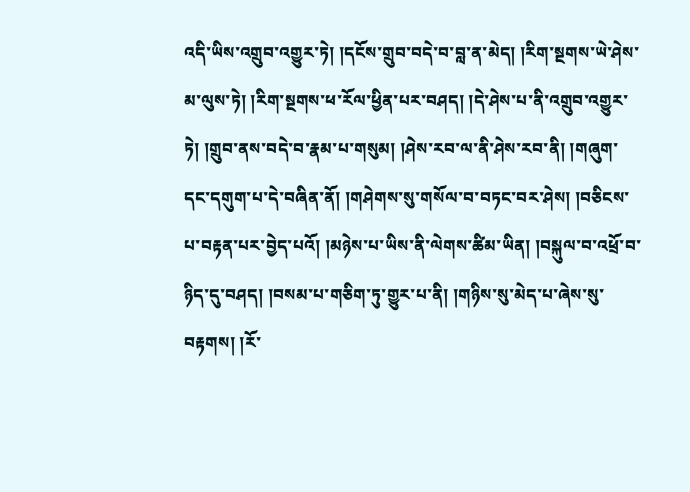འདི་ཡིས་འགྲུབ་འགྱུར་ཏེ། །དངོས་གྲུབ་བདེ་བ་བླ་ན་མེད། །རིག་སྔགས་ཡེ་ཤེས་མ་ལུས་ཏེ། །རིག་སྔགས་ཕ་རོལ་ཕྱིན་པར་བཤད། །དེ་ཤེས་པ་ནི་འགྲུབ་འགྱུར་ཏེ། །གྲུབ་ནས་བདེ་བ་རྣམ་པ་གསུམ། །ཤེས་རབ་ལ་ནི་ཤེས་རབ་ནི། །གཞུག་དང་དགུག་པ་དེ་བཞིན་ནོ། །གཤེགས་སུ་གསོལ་བ་བཏང་བར་ཤེས། །བཅིངས་པ་བརྟན་པར་བྱེད་པའོ། །མཉེས་པ་ཡིས་ནི་ལེགས་ཚིམ་ཡིན། །བསྐུལ་བ་འཕྲོ་བ་ཉིད་དུ་བཤད། །བསམ་པ་གཅིག་ཏུ་གྱུར་པ་ནི། །གཉིས་སུ་མེད་པ་ཞེས་སུ་བརྟགས། །རོ་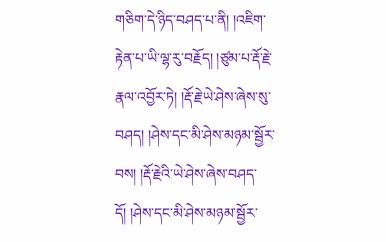གཅིག་དེ་ཉིད་བཤད་པ་ནི། །འཇིག་རྟེན་པ་ཡི་ལྷ་རུ་བརྗོད། །ཙུམ་པ་རྡོ་རྗེ་རྣལ་འབྱོར་ཏེ། །རྡོ་རྗེ་ཡེ་ཤེས་ཞེས་སུ་བཤད། །ཤེས་དང་མི་ཤེས་མཉམ་སྦྱོར་བས། །རྡོ་རྗེའི་ཡེ་ཤེས་ཞེས་བཤད་དོ། །ཤེས་དང་མི་ཤེས་མཉམ་སྦྱོར་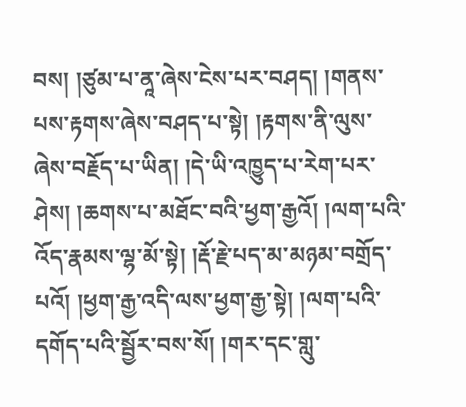བས། །ཙུམ་པ་ནཱ་ཞེས་ངེས་པར་བཤད། །གནས་པས་རྟགས་ཞེས་བཤད་པ་སྟེ། །རྟགས་ནི་ལུས་ཞེས་བརྗོད་པ་ཡིན། །དེ་ཡི་འཁྱུད་པ་རེག་པར་ཤེས། །ཆགས་པ་མཐོང་བའི་ཕྱག་རྒྱའོ། །ལག་པའི་འོད་རྣམས་ལྷ་མོ་སྟེ། །རྡོ་རྗེ་པད་མ་མཉམ་བགྲོད་པའོ། །ཕྱག་རྒྱ་འདི་ལས་ཕྱག་རྒྱ་སྟེ། །ལག་པའི་དགོད་པའི་སྦྱོར་བས་སོ། །གར་དང་གླུ་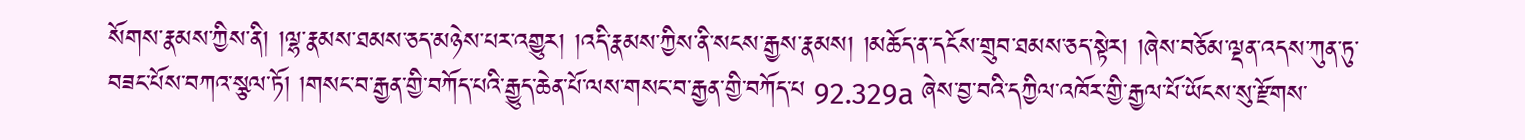སོགས་རྣམས་ཀྱིས་ནི། །ལྷ་རྣམས་ཐམས་ཅད་མཉེས་པར་འགྱུར། །འདི་རྣམས་ཀྱིས་ནི་སངས་རྒྱས་རྣམས། །མཆོད་ན་དངོས་གྲུབ་ཐམས་ཅད་སྟེར། །ཞེས་བཅོམ་ལྡན་འདས་ཀུན་ཏུ་བཟང་པོས་བཀའ་སྩལ་ཏོ། །གསང་བ་རྒྱན་གྱི་བཀོད་པའི་རྒྱུད་ཆེན་པོ་ལས་གསང་བ་རྒྱན་གྱི་བཀོད་པ 92.329a ཞེས་བྱ་བའི་དཀྱིལ་འཁོར་གྱི་རྒྱལ་པོ་ཡོངས་སུ་རྫོགས་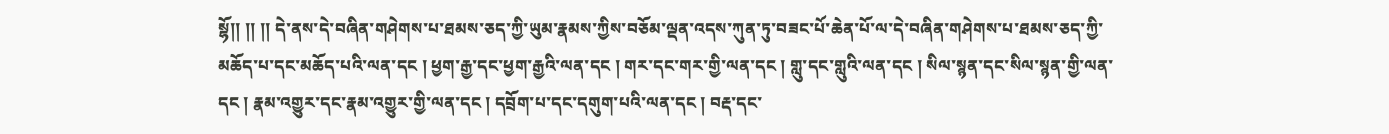སྷོ།། །། །། དེ་ནས་དེ་བཞིན་གཤེགས་པ་ཐམས་ཅད་ཀྱི་ཡུམ་རྣམས་ཀྱིས་བཅོམ་ལྡན་འདས་ཀུན་ཏུ་བཟང་པོ་ཆེན་པོ་ལ་དེ་བཞིན་གཤེགས་པ་ཐམས་ཅད་ཀྱི་མཆོད་པ་དང་མཆོད་པའི་ལན་དང ། ཕྱག་རྒྱ་དང་ཕྱག་རྒྱའི་ལན་དང ། གར་དང་གར་གྱི་ལན་དང ། གླུ་དང་གླུའི་ལན་དང ། སིལ་སྙན་དང་སིལ་སྙན་གྱི་ལན་དང ། རྣམ་འགྱུར་དང་རྣམ་འགྱུར་གྱི་ལན་དང ། དབྲོག་པ་དང་དགུག་པའི་ལན་དང ། བརྡ་དང་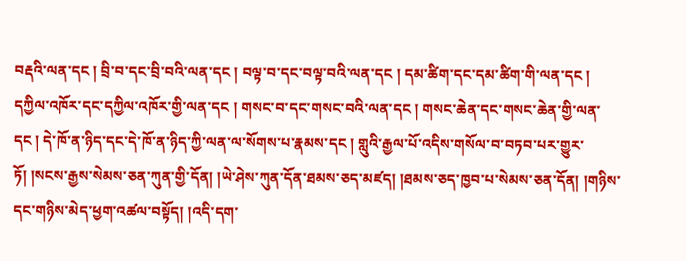བརྡའི་ལན་དང ། བྲི་བ་དང་བྲི་བའི་ལན་དང ། བལྟ་བ་དང་བལྟ་བའི་ལན་དང ། དམ་ཚིག་དང་དམ་ཚིག་གི་ལན་དང ། དཀྱིལ་འཁོར་དང་དཀྱིལ་འཁོར་གྱི་ལན་དང ། གསང་བ་དང་གསང་བའི་ལན་དང ། གསང་ཆེན་དང་གསང་ཆེན་གྱི་ལན་དང ། དེ་ཁོ་ན་ཉིད་དང་དེ་ཁོ་ན་ཉིད་ཀྱི་ལན་ལ་སོགས་པ་རྣམས་དང ། གླུའི་རྒྱལ་པོ་འདིས་གསོལ་བ་བཏབ་པར་གྱུར་ཏོ། །སངས་རྒྱས་སེམས་ཅན་ཀུན་གྱི་དོན། །ཡེ་ཤེས་ཀུན་དོན་ཐམས་ཅད་མཛད། །ཐམས་ཅད་ཁྱབ་པ་སེམས་ཅན་དོན། །གཉིས་དང་གཉིས་མེད་ཕྱག་འཚལ་བསྟོད། །འདི་དག་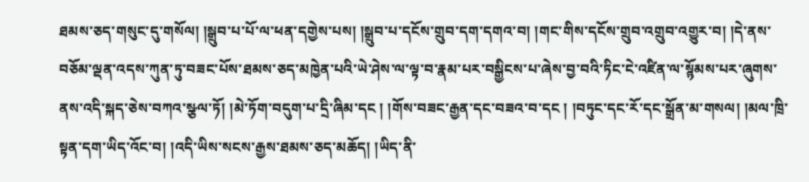ཐམས་ཅད་གསུང་དུ་གསོལ། །སྒྲུབ་པ་པོ་ལ་ཕན་དགྱེས་པས། །སྒྲུབ་པ་དངོས་གྲུབ་དག་དགའ་བ། །གང་གིས་དངོས་གྲུབ་འགྲུབ་འགྱུར་བ། །དེ་ནས་བཅོམ་ལྡན་འདས་ཀུན་ཏུ་བཟང་པོས་ཐམས་ཅད་མཁྱེན་པའི་ཡེ་ཤེས་ལ་ལྟ་བ་རྣམ་པར་བསྒྱིངས་པ་ཞེས་བྱ་བའི་ཏིང་ངེ་འཛིན་ལ་སྙོམས་པར་ཞུགས་ནས་འདི་སྐད་ཅེས་བཀའ་སྩལ་ཏོ། །མེ་ཏོག་བདུག་པ་དྲི་ཞིམ་དང ། །གོས་བཟང་རྒྱན་དང་བཟའ་བ་དང ། །བཏུང་དང་རོ་དང་སྒྲོན་མ་གསལ། །མལ་ཁྲི་སྟན་དག་ཡིད་འོང་བ། །འདི་ཡིས་སངས་རྒྱས་ཐམས་ཅད་མཆོད། །ཡིད་ནི་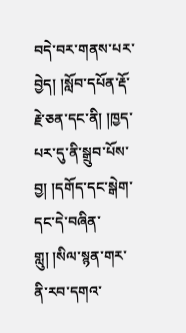བདེ་བར་གནས་པར་བྱེད། །སློབ་དཔོན་རྡོ་རྗེ་ཅན་དང་ནི། །ཁྱད་པར་དུ་ནི་སྒྲུབ་པོས་བྱ། །དགོད་དང་སྒེག་དང་དེ་བཞིན་གླུ། །སིལ་སྙན་གར་ནི་རབ་དགའ་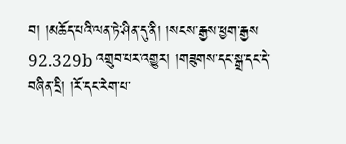བ། །མཆོད་པའི་ལན་ཏེ་ཤིན་དུ་ནི། །སངས་རྒྱས་ཕྱག་རྒྱས 92.329b འགྲུབ་པར་འགྱུར། །གཟུགས་དང་སྒྲ་དང་དེ་བཞིན་དྲི། །རོ་དང་རེག་པ་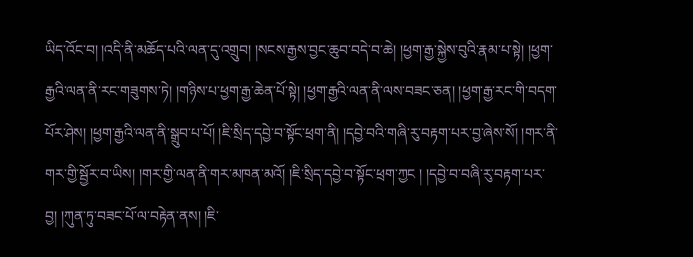ཡིད་འོང་བ། །འདི་ནི་མཆོད་པའི་ལན་དུ་འགྲུབ། །སངས་རྒྱས་བྱང་ཆུབ་བདེ་བ་ཆེ། །ཕྱག་རྒྱ་སྐྱེས་བུའི་རྣམ་པ་སྟེ། །ཕྱག་རྒྱའི་ལན་ནི་རང་གཟུགས་ཏེ། །གཉིས་པ་ཕྱག་རྒྱ་ཆེན་པོ་སྟེ། །ཕྱག་རྒྱའི་ལན་ནི་ལས་བཟང་ཅན། །ཕྱག་རྒྱ་རང་གི་བདག་པོར་ཤེས། །ཕྱག་རྒྱའི་ལན་ནི་སྒྲུབ་པ་པོ། །ཇི་སྲིད་དབྱེ་བ་སྟོང་ཕྲག་ནི། །དབྱེ་བའི་གཞི་རུ་བརྟག་པར་བྱ་ཞེས་སོ། །གར་ནི་གར་གྱི་སྦྱོར་བ་ཡིས། །གར་གྱི་ལན་ནི་གར་མཁན་མའོ། །ཇི་སྲིད་དབྱེ་བ་སྟོང་ཕྲག་ཀྱང ། །དབྱེ་བ་བཞི་རུ་བརྟག་པར་བྱ། །ཀུན་ཏུ་བཟང་པོ་ལ་བརྟེན་ནས། །ཇི་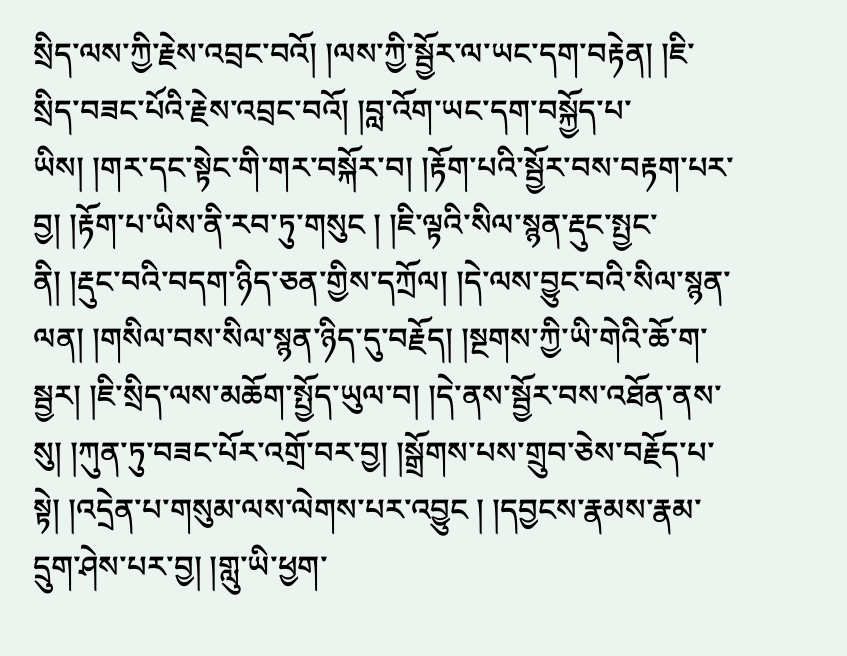སྲིད་ལས་ཀྱི་རྗེས་འབྲང་བའོ། །ལས་ཀྱི་སྦྱོར་ལ་ཡང་དག་བརྟེན། །ཇི་སྲིད་བཟང་པོའི་རྗེས་འབྲང་བའོ། །བླ་འོག་ཡང་དག་བསྐྱོད་པ་ཡིས། །གར་དང་སྟེང་གི་གར་བསྐོར་བ། །རྟོག་པའི་སྦྱོར་བས་བརྟག་པར་བྱ། །རྟོག་པ་ཡིས་ནི་རབ་ཏུ་གསུང ། །ཇི་ལྟའི་སིལ་སྙན་རྡུང་སྤྱང་ནི། །རྡུང་བའི་བདག་ཉིད་ཅན་གྱིས་དཀྲོལ། །དེ་ལས་བྱུང་བའི་སིལ་སྙན་ལན། །གསིལ་བས་སིལ་སྙན་ཉིད་དུ་བརྗོད། །སྔགས་ཀྱི་ཡི་གེའི་ཆོ་ག་སྦྱར། །ཇི་སྲིད་ལས་མཆོག་སྤྱོད་ཡུལ་བ། །དེ་ནས་སྦྱོར་བས་འཐོན་ནས་སུ། །ཀུན་ཏུ་བཟང་པོར་འགྲོ་བར་བྱ། །སྒྲོགས་པས་གྲུབ་ཅེས་བརྗོད་པ་སྟེ། །འདྲེན་པ་གསུམ་ལས་ལེགས་པར་འབྱུང ། །དབྱངས་རྣམས་རྣམ་དྲུག་ཤེས་པར་བྱ། །གླུ་ཡི་ཕྱག་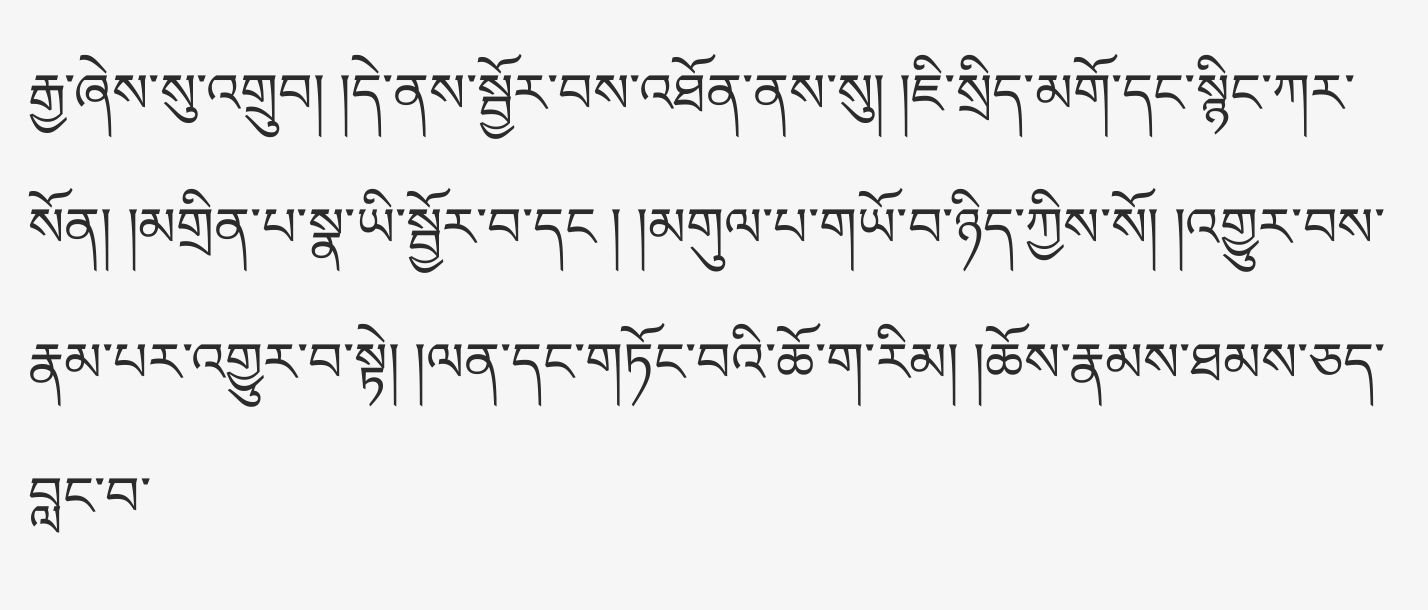རྒྱ་ཞེས་སུ་འགྲུབ། །དེ་ནས་སྦྱོར་བས་འཐོན་ནས་སུ། །ཇི་སྲིད་མགོ་དང་སྙིང་ཀར་སོན། །མགྲིན་པ་སྣ་ཡི་སྦྱོར་བ་དང ། །མགུལ་པ་གཡོ་བ་ཉིད་ཀྱིས་སོ། །འགྱུར་བས་རྣམ་པར་འགྱུར་བ་སྟེ། །ལན་དང་གཏོང་བའི་ཆོ་ག་རིམ། །ཆོས་རྣམས་ཐམས་ཅད་བླང་བ་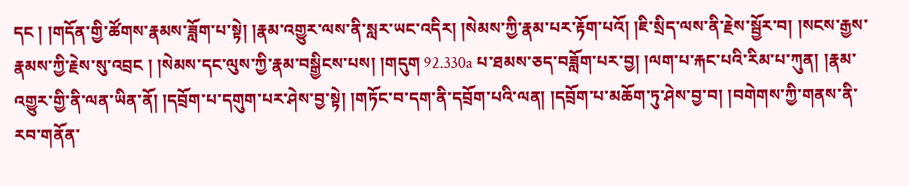དང ། །གདོན་གྱི་ཚོགས་རྣམས་ཟློག་པ་སྟེ། །རྣམ་འགྱུར་ལས་ནི་སླར་ཡང་འདིར། །སེམས་ཀྱི་རྣམ་པར་རྟོག་པའོ། །ཇི་སྲིད་ལས་ནི་རྗེས་སྦྱོར་བ། །སངས་རྒྱས་རྣམས་ཀྱི་རྗེས་སུ་འབྲང ། །སེམས་དང་ལུས་ཀྱི་རྣམ་བསྒྱིངས་པས། །གདུག 92.330a པ་ཐམས་ཅད་བཟློག་པར་བྱ། །ལག་པ་རྐང་པའི་རིམ་པ་ཀུན། །རྣམ་འགྱུར་གྱི་ནི་ལན་ཡིན་ནོ། །དབྲོག་པ་དགུག་པར་ཤེས་བྱ་སྟེ། །གཏོང་བ་དག་ནི་དབྲོག་པའི་ལན། །དབྲོག་པ་མཆོག་ཏུ་ཤེས་བྱ་བ། །བགེགས་ཀྱི་གནས་ནི་རབ་གནོན་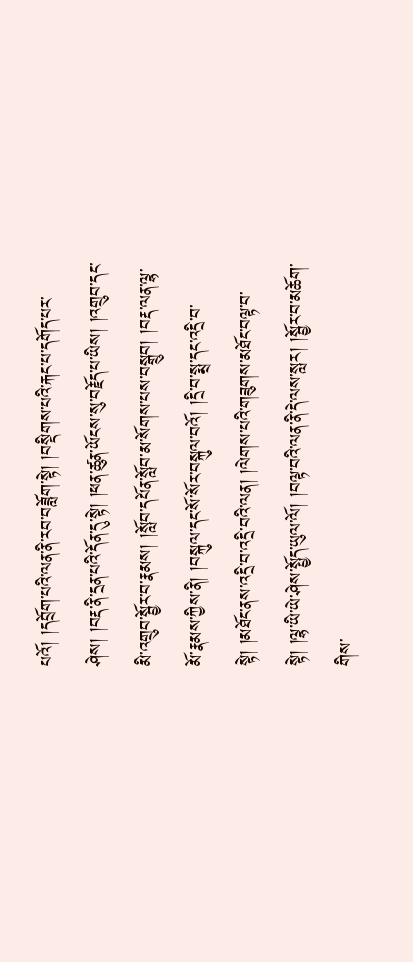པའོ། །དབྲོག་པའི་ལན་ནི་རབ་བཟློག་སྟེ། །བསྡིགས་པའི་རྐང་པ་དགོད་པར་ཤེས། །བརྡ་ནི་དྲན་པའི་དོན་དུ་སྟེ། །ཕན་ཚུན་ཡོངས་སུ་བརྗོད་པ་ཡིས། །འགྲུབ་དང་མི་འགྲུབ་སྦྱོར་བ་རྣམས། །སློབ་དཔོན་སློབ་མ་སོགས་པས་བསྒྲུབ། །བརྡ་ལན་ལྷ་མོ་རྣམས་ཀྱིས་ནི། །བསྐུལ་དང་སོ་སོར་བསྐུལ་བའོ། །དྲི་བ་སྨྲ་དང་འདྲི་བ་སྟེ། །མཐོང་ནས་འདྲི་བ་འདྲི་བའི་ལན། །ལེགས་པའི་གཟུགས་མཐོང་བལྟ་བ་སྟེ། །ལྷ་ཡི་ཡེ་ཤེས་སྤྱོད་ཡུལ་ལོ། །བལྟ་བའི་ལན་ནི་དེ་ལས་སླར། །སྦྱོར་བ་མཆོག་གིས་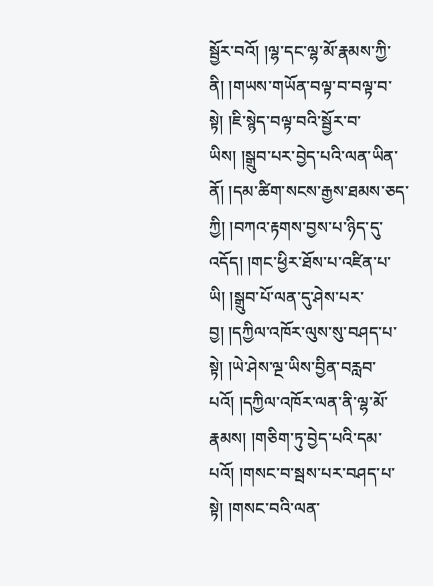སྦྱོར་བའོ། །ལྷ་དང་ལྷ་མོ་རྣམས་ཀྱི་ནི། །གཡས་གཡོན་བལྟ་བ་བལྟ་བ་སྟེ། །ཇི་སྙེད་བལྟ་བའི་སྦྱོར་བ་ཡིས། །སྒྲུབ་པར་བྱེད་པའི་ལན་ཡིན་ནོ། །དམ་ཚིག་སངས་རྒྱས་ཐམས་ཅད་ཀྱི། །བཀའ་རྟགས་བྱས་པ་ཉིད་དུ་འདོད། །གང་ཕྱིར་ཐོས་པ་འཛིན་པ་ཡི། །སྒྲུབ་པོ་ལན་དུ་ཤེས་པར་བྱ། །དཀྱིལ་འཁོར་ལུས་སུ་བཤད་པ་སྟེ། །ཡེ་ཤེས་ལྔ་ཡིས་བྱིན་བརླབ་པའོ། །དཀྱིལ་འཁོར་ལན་ནི་ལྷ་མོ་རྣམས། །གཅིག་ཏུ་བྱེད་པའི་དམ་པའོ། །གསང་བ་སྦས་པར་བཤད་པ་སྟེ། །གསང་བའི་ལན་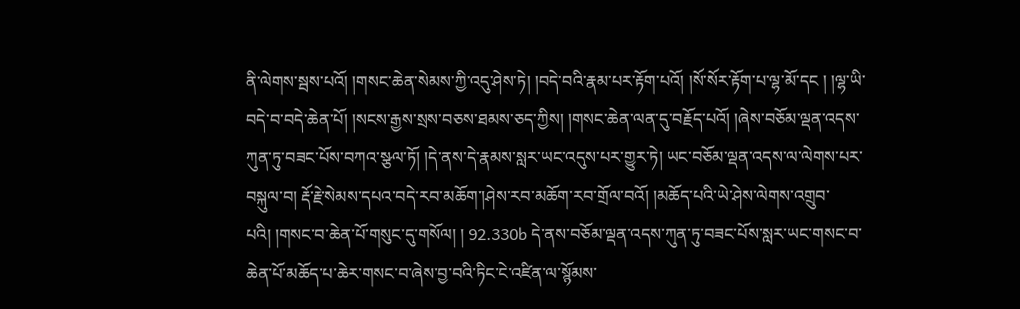ནི་ལེགས་སྦས་པའོ། །གསང་ཆེན་སེམས་ཀྱི་འདུ་ཤེས་ཏེ། །བདེ་བའི་རྣམ་པར་རྟོག་པའོ། །སོ་སོར་རྟོག་པ་ལྷ་མོ་དང ། །ལྷ་ཡི་བདེ་བ་བདེ་ཆེན་པོ། །སངས་རྒྱས་སྲས་བཅས་ཐམས་ཅད་ཀྱིས། །གསང་ཆེན་ལན་དུ་བརྗོད་པའོ། །ཞེས་བཅོམ་ལྡན་འདས་ཀུན་ཏུ་བཟང་པོས་བཀའ་སྩལ་ཏོ། །དེ་ནས་དེ་རྣམས་སླར་ཡང་འདུས་པར་གྱུར་ཏེ། ཡང་བཅོམ་ལྡན་འདས་ལ་ལེགས་པར་བསྐུལ་བ། རྡོ་རྗེ་སེམས་དཔའ་བདེ་རབ་མཆོག་།ཤེས་རབ་མཆོག་རབ་གྲོལ་བའོ། །མཆོད་པའི་ཡེ་ཤེས་ལེགས་འགྲུབ་པའི། །གསང་བ་ཆེན་པོ་གསུང་དུ་གསོལ། ། 92.330b དེ་ནས་བཅོམ་ལྡན་འདས་ཀུན་ཏུ་བཟང་པོས་སླར་ཡང་གསང་བ་ཆེན་པོ་མཆོད་པ་ཆེར་གསང་བ་ཞེས་བྱ་བའི་ཏིང་ངེ་འཛིན་ལ་སྙོམས་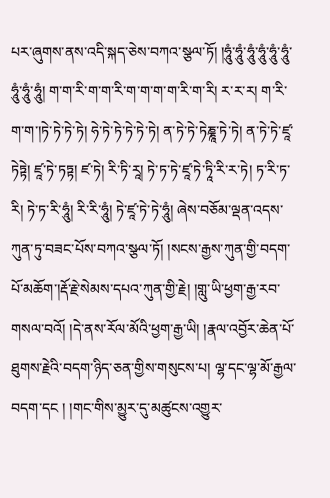པར་ཞུགས་ནས་འདི་སྐད་ཅེས་བཀའ་སྩལ་ཏོ། །ཧཱུཾ་ཧཱུཾ་ཧཱུཾ་ཧཱུཾ་ཧཱུཾ་ཧཱུཾ་ཧཱུཾ་ཧཱུཾ་ཧཱུཾ། ག་ག་རི་ག་ག་རི་ག་ག་ག་ག་རི་ག་རི། ར་ར་ར། ག་རི་ག་ག་།ཏེ་ཏེ་ཏེ་ཏེ། ཧེ་ཏེ་ཏེ་ཏེ་ཏེ་ཏེ། ན་ཏེ་ཏེ་ཏེཎྞཱ་ཏེ་ཏེ། ན་ཏེ་ཏེ་ཛཱ་ཏེཏྟེ། ཛཱ་ཏེ་ཏཏྟ། ཛ་ཏེ། རི་ཏི་རཱ། ཏེ་ཏ་ཏེ་ཛཱ་ཏེ་ཏཱི་རི་ར་ཏེ། ཏ་རི་ཏ་རི། ཏེ་ཏ་རི་ཧཱུཾ། རི་རི་ཧཱུཾ། ཏེ་ཛཱ་ཏེ་ཏེ་ཧཱུཾ། ཞེས་བཅོམ་ལྡན་འདས་ཀུན་ཏུ་བཟང་པོས་བཀའ་སྩལ་ཏོ། །སངས་རྒྱས་ཀུན་གྱི་བདག་པོ་མཆོག་།རྡོ་རྗེ་སེམས་དཔའ་ཀུན་གྱི་རྗེ། །གླུ་ཡི་ཕྱག་རྒྱ་རབ་གསལ་བའོ། །དེ་ནས་རོལ་མོའི་ཕྱག་རྒྱ་ཡི། །རྣལ་འབྱོར་ཆེན་པོ་ཐུགས་རྗེའི་བདག་ཉིད་ཅན་གྱིས་གསུངས་པ། ལྷ་དང་ལྷ་མོ་རྒྱལ་བདག་དང ། །གང་གིས་མྱུར་དུ་མཚུངས་འགྱུར་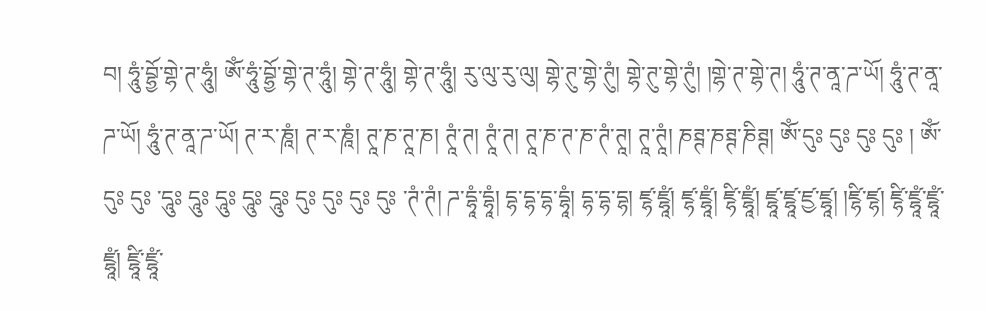བ། ཧཱུཾ་བྷྱོ་གྷེ་ཊ་ཧཱུཾ། ཨོཾ་ཧཱུཾ་བྷྱོ་གྷེ་ཊ་ཧཱུཾ། གྷེ་ཊ་ཧཱུཾ། གྷེ་ཊ་ཧཱུཾ། རུ་ལུ་རུ་ལུ། གྷེ་ཊུ་གྷེ་ཊུཾ། གྷེ་ཊུ་གྷེ་ཊུཾ། །གྷེ་ཊ་གྷེ་ཊ། ཧཱུཾ་ཊ་ནཱ་ཌ་ཡོ། ཧཱུཾ་ཊ་ནཱ་ཌ་ཡོ། ཧཱུཾ་ཊ་ནཱ་ཌ་ཡོ། ཊ་ར་ཎཱཾ། ཊ་ར་ཎཱཾ། ཊཱ་ཎ་ཊཱ་ཎ། ཊཱཾ་ཊ། ཊཱཾ་ཊ། ཊཱ་ཎ་ཊ་ཎ་ཊཾ་ཊཱ། ཊཱ་ཊཱཾ། ཎཊྚ་ཎཊྚ་ཎིཊྚ། ཨོཾ་དུཿ དུཿ དུཿ དུཿ ། ཨོཾ་དུཿ དུཿ ་དཱུཿ དཱུཿ དཱུཿ དཱུཿ དཱུཿ དུཿ དུཿ དུཿ དུཿ ་ཊཾ་ཊཾ། ཌ་དྷཱཾ་དྷཱཾ། དྷ་དྷ་དྷ་དྷཱཾ། དྷ་དྷ་དྷ། ཛྷ་ཛྷཱཾ། ཛྷ་ཛྷཱཾ། ཛྷི་ཛྷཱཾ། ཛྷཱ་ཛྷཱ་ཛྱ་ཛྷཱ། །ཛྷི་ཛྷ། ཛྷི་ཛྷཱཾ་ཛྷཱཾ་ཛྷཱཾ། ཛྷཱི་ཛྷཱཾ་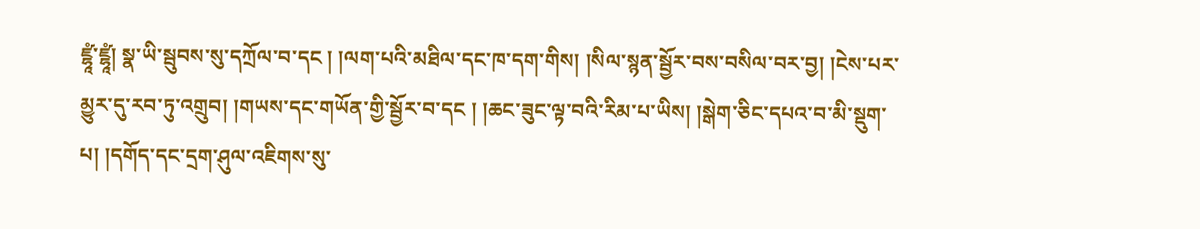ཛྷཱཾ་ཛྷཱཾ། སྣ་ཡི་སྦུབས་སུ་དཀྲོལ་བ་དང ། །ལག་པའི་མཐིལ་དང་ཁ་དག་གིས། །སིལ་སྙན་སྦྱོར་བས་བསིལ་བར་བྱ། །ངེས་པར་མྱུར་དུ་རབ་ཏུ་འགྲུབ། །གཡས་དང་གཡོན་གྱི་སྦྱོར་བ་དང ། །ཆང་ཟུང་ལྟ་བའི་རིམ་པ་ཡིས། །སྒེག་ཅིང་དཔའ་བ་མི་སྡུག་པ། །དགོད་དང་དྲག་ཤུལ་འཇིགས་སུ་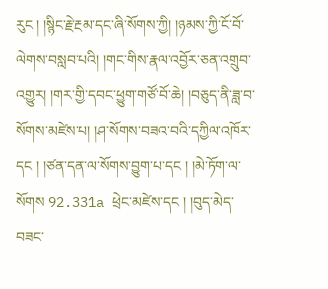རུང ། །སྙིང་རྗེ་རྔམ་དང་ཞི་སོགས་ཀྱི། །ཉམས་ཀྱི་ངོ་བོ་ལེགས་བསླབ་པའི། །གང་གིས་རྣལ་འབྱོར་ཅན་འགྲུབ་འགྱུར། །གར་གྱི་དབང་ཕྱུག་གཙོ་བོ་ཆེ། །བཅུད་ནི་ཟླ་བ་སོགས་མཛེས་པ། །ཤ་སོགས་བཟའ་བའི་དཀྱིལ་འཁོར་དང ། །ཙན་དན་ལ་སོགས་བྱུག་པ་དང ། །མེ་ཏོག་ལ་སོགས 92.331a ཕྲེང་མཛེས་དང ། །བུད་མེད་བཟང་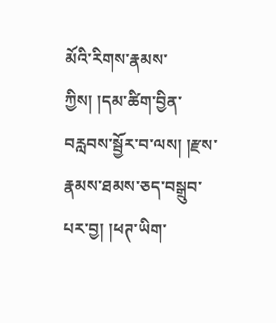མོའི་རིགས་རྣམས་ཀྱིས། །དམ་ཚིག་བྱིན་བརླབས་སྦྱོར་བ་ལས། །རྫས་རྣམས་ཐམས་ཅད་བསྒྲུབ་པར་བྱ། །ཕཊ་ཡིག་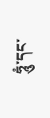ཧཱུཾ་དང་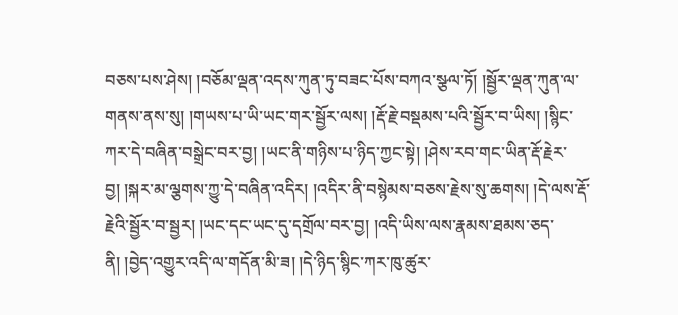བཅས་པས་ཤེས། །བཅོམ་ལྡན་འདས་ཀུན་ཏུ་བཟང་པོས་བཀའ་སྩལ་ཏོ། །སྦྱོར་ལྡན་ཀུན་ལ་གནས་ནས་སུ། །གཡས་པ་ཡི་ཡང་གར་སྦྱོར་ལས། །རྡོ་རྗེ་བསྡམས་པའི་སྦྱོར་བ་ཡིས། །སྙིང་ཀར་དེ་བཞིན་བསྒྲེང་བར་བྱ། །ཡང་ནི་གཉིས་པ་ཉིད་ཀྱང་སྟེ། །ཤེས་རབ་གང་ཡིན་རྡོ་རྗེར་བྱ། །སྐར་མ་ལྕགས་ཀྱུ་དེ་བཞིན་འདིར། །འདིར་ནི་བསྙེམས་བཅས་རྗེས་སུ་ཆགས། །དེ་ལས་རྡོ་རྗེའི་སྦྱོར་བ་སྦྱར། །ཡང་དང་ཡང་དུ་དགྲོལ་བར་བྱ། །འདི་ཡིས་ལས་རྣམས་ཐམས་ཅད་ནི། །བྱེད་འགྱུར་འདི་ལ་གདོན་མི་ཟ། །དེ་ཉིད་སྙིང་ཀར་ཁུ་ཚུར་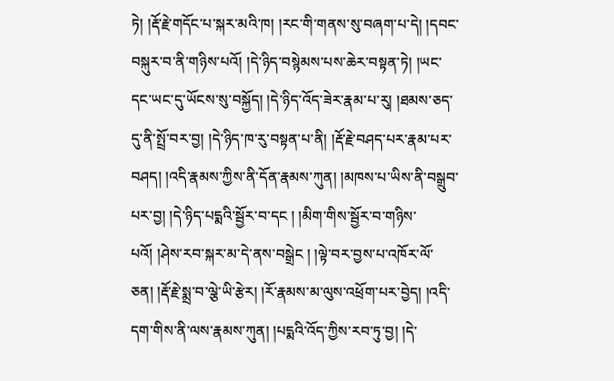ཏེ། །རྡོ་རྗེ་གདོང་པ་སྐར་མའི་ཁ། །རང་གི་གནས་སུ་བཞག་པ་དེ། །དབང་བསྐུར་བ་ནི་གཉིས་པའོ། །དེ་ཉིད་བསྙེམས་པས་ཆེར་བསྟན་ཏེ། །ཡང་དང་ཡང་དུ་ཡོངས་སུ་བསྐྱོད། །དེ་ཉིད་འོད་ཟེར་རྣམ་པ་རུ། །ཐམས་ཅད་དུ་ནི་སྤྲོ་བར་བྱ། །དེ་ཉིད་ཁ་རུ་བསྟན་པ་ནི། །རྡོ་རྗེ་བཤད་པར་རྣམ་པར་བཤད། །འདི་རྣམས་ཀྱིས་ནི་དོན་རྣམས་ཀུན། །མཁས་པ་ཡིས་ནི་བསྒྲུབ་པར་བྱ། །དེ་ཉིད་པདྨའི་སྦྱོར་བ་དང ། །མིག་གིས་སྦྱོར་བ་གཉིས་པའོ། །ཤེས་རབ་སྐར་མ་དེ་ནས་བསྒྲེང ། །ལྟེ་བར་བྱས་པ་འཁོར་ལོ་ཅན། །རྡོ་རྗེ་སྨྲ་བ་ལྕེ་ཡི་རྩེར། །རོ་རྣམས་མ་ལུས་འཕྲོག་པར་བྱེད། །འདི་དག་གིས་ནི་ལས་རྣམས་ཀུན། །པདྨའི་འོད་ཀྱིས་རབ་ཏུ་བྱ། །དེ་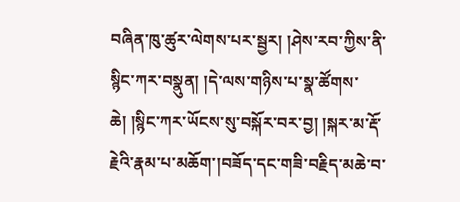བཞིན་ཁུ་ཚུར་ལེགས་པར་སྦྱར། །ཤེས་རབ་ཀྱིས་ནི་སྙིང་ཀར་བསྣུན། །དེ་ལས་གཉིས་པ་སྣ་ཚོགས་ཆེ། །སྙིང་ཀར་ཡོངས་སུ་བསྐོར་བར་བྱ། །སྐར་མ་རྡོ་རྗེའི་རྣམ་པ་མཆོག་།བཟོད་དང་གཟི་བརྗིད་མཆེ་བ་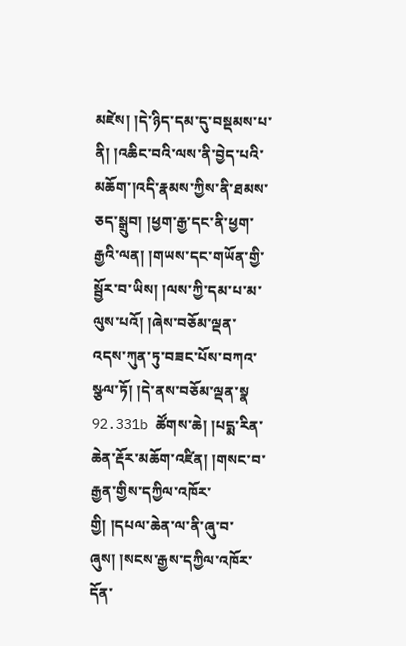མཛེས། །དེ་ཉིད་དམ་དུ་བསྡམས་པ་ནི། །འཆིང་བའི་ལས་ནི་བྱེད་པའི་མཆོག་།འདི་རྣམས་ཀྱིས་ནི་ཐམས་ཅད་སྒྲུབ། །ཕྱག་རྒྱ་དང་ནི་ཕྱག་རྒྱའི་ལན། །གཡས་དང་གཡོན་གྱི་སྦྱོར་བ་ཡིས། །ལས་ཀྱི་དམ་པ་མ་ལུས་པའོ། །ཞེས་བཅོམ་ལྡན་འདས་ཀུན་ཏུ་བཟང་པོས་བཀའ་སྩལ་ཏོ། །དེ་ནས་བཅོམ་ལྡན་སྣ 92.331b ཚོགས་ཆེ། །པདྨ་རིན་ཆེན་རྡོར་མཆོག་འཛིན། །གསང་བ་རྒྱན་གྱིས་དཀྱིལ་འཁོར་གྱི། །དཔལ་ཆེན་ལ་ནི་ཞུ་བ་ཞུས། །སངས་རྒྱས་དཀྱིལ་འཁོར་དོན་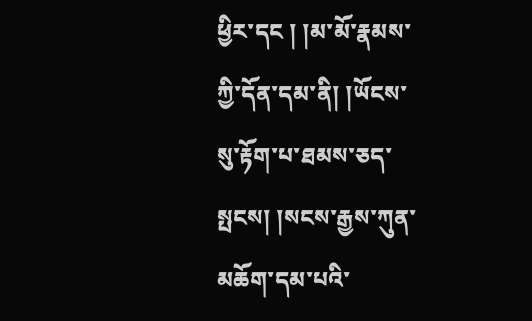ཕྱིར་དང ། །མ་མོ་རྣམས་ཀྱི་དོན་དམ་ནི། །ཡོངས་སུ་རྟོག་པ་ཐམས་ཅད་སྤངས། །སངས་རྒྱས་ཀུན་མཆོག་དམ་པའི་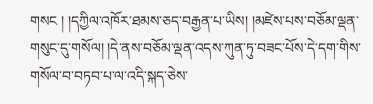གསང ། །དཀྱིལ་འཁོར་ཐམས་ཅད་བརྒྱན་པ་ཡིས། །མཛེས་པས་བཅོམ་ལྡན་གསུང་དུ་གསོལ། །དེ་ནས་བཅོམ་ལྡན་འདས་ཀུན་ཏུ་བཟང་པོས་དེ་དག་གིས་གསོལ་བ་བཏབ་པ་ལ་འདི་སྐད་ཅེས་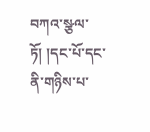བཀའ་སྩལ་ཏོ། །དང་པོ་དང་ནི་གཉིས་པ་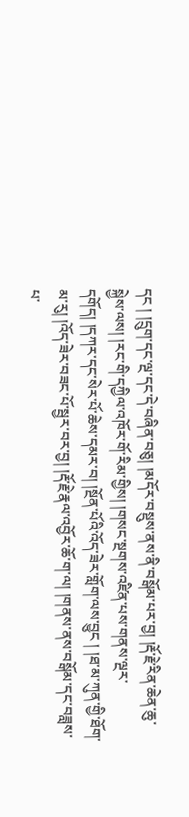དང ། །དྲུག་དང་ལྔ་དང་དེ་བཞིན་བཅུ། །མདོར་བསྡུས་ནས་ནི་བསྒོམ་པར་བྱ། །རྡོ་རྗེ་རིན་ཆེན་ཆུ་སྐྱེས་ལས། །རང་གི་དཀྱིལ་འཁོར་གོ་རིམ་གྱིས། །གསང་སྔགས་འཛིན་པས་གནས་ལྔར་དགོད། །དཀར་དང་སེར་པོ་ཆེས་དམར་བ། །སྔོན་པོའི་འོད་ཟེར་གློག་ལས་བྱུང ། །ཐ་མ་ཀུན་གྱི་ཐོག་མ་རུ། །འོད་ཟེར་བཟང་པོ་སྦྱར་བར་བྱ། །རྡོ་རྗེ་རྣལ་འབྱོར་ཆོ་ག་ལ། །གནས་ནས་བསྒོམ་དང་བཟླས་པ་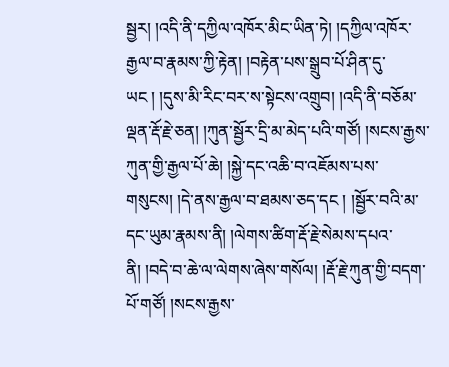སྦྱར། །འདི་ནི་དཀྱིལ་འཁོར་མིང་ཡིན་ཏེ། །དཀྱིལ་འཁོར་རྒྱལ་བ་རྣམས་ཀྱི་རྟེན། །བརྟེན་པས་སྒྲུབ་པོ་ཤིན་དུ་ཡང ། །དུས་མི་རིང་བར་ས་སྟེངས་འགྲུབ། །འདི་ནི་བཅོམ་ལྡན་རྡོ་རྗེ་ཅན། །ཀུན་སྦྱོར་དྲི་མ་མེད་པའི་གཙོ། །སངས་རྒྱས་ཀུན་གྱི་རྒྱལ་པོ་ཆེ། །སྐྱེ་དང་འཆི་བ་འཇོམས་པས་གསུངས། །དེ་ནས་རྒྱལ་བ་ཐམས་ཅད་དང ། །སྦྱོར་བའི་མ་དང་ཡུམ་རྣམས་ནི། །ལེགས་ཚིག་རྡོ་རྗེ་སེམས་དཔའ་ནི། །བདེ་བ་ཆེ་ལ་ལེགས་ཞེས་གསོལ། །རྡོ་རྗེ་ཀུན་གྱི་བདག་པོ་གཙོ། །སངས་རྒྱས་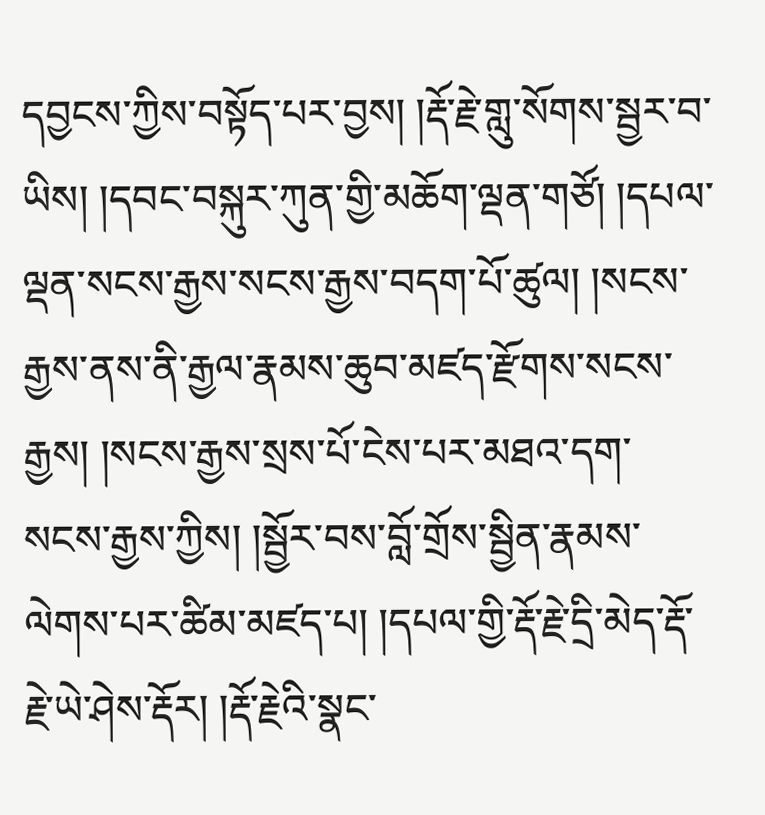དབྱངས་ཀྱིས་བསྟོད་པར་བྱས། །རྡོ་རྗེ་གླུ་སོགས་སྦྱར་བ་ཡིས། །དབང་བསྐུར་ཀུན་གྱི་མཆོག་ལྡན་གཙོ། །དཔལ་ལྡན་སངས་རྒྱས་སངས་རྒྱས་བདག་པོ་ཚུལ། །སངས་རྒྱས་ནས་ནི་རྒྱལ་རྣམས་ཆུབ་མཛད་རྫོགས་སངས་རྒྱས། །སངས་རྒྱས་སྲས་པོ་ངེས་པར་མཐའ་དག་སངས་རྒྱས་ཀྱིས། །སྦྱོར་བས་བློ་གྲོས་སྦྱིན་རྣམས་ལེགས་པར་ཚིམ་མཛད་པ། །དཔལ་གྱི་རྡོ་རྗེ་དྲི་མེད་རྡོ་རྗེ་ཡེ་ཤེས་རྡོར། །རྡོ་རྗེའི་སྣང་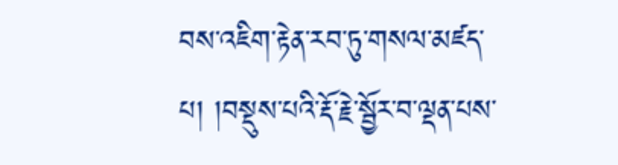བས་འཇིག་རྟེན་རབ་ཏུ་གསལ་མཛད་པ། །བསྡུས་པའི་རྡོ་རྗེ་སྦྱོར་བ་ལྡན་པས་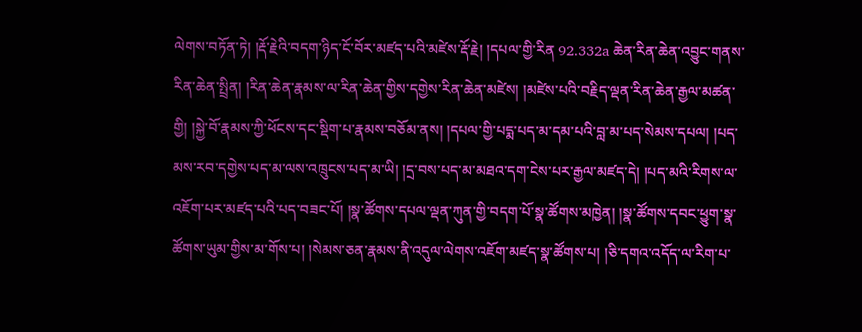ལེགས་བཏོན་ཏེ། །རྡོ་རྗེའི་བདག་ཉིད་ངོ་བོར་མཛད་པའི་མཛེས་རྡོ་རྗེ། །དཔལ་གྱི་རིན 92.332a ཆེན་རིན་ཆེན་འབྱུང་གནས་རིན་ཆེན་སྤྲིན། །རིན་ཆེན་རྣམས་ལ་རིན་ཆེན་གྱིས་དགྱེས་རིན་ཆེན་མཛེས། །མཛེས་པའི་བརྗིད་ལྡན་རིན་ཆེན་རྒྱལ་མཚན་གྱི། །སྐྱེ་བོ་རྣམས་ཀྱི་ཕོངས་དང་སྡིག་པ་རྣམས་བཅོམ་ནས། །དཔལ་གྱི་པདྨ་པད་མ་དམ་པའི་བླ་མ་པད་སེམས་དཔལ། །པད་མས་རབ་དགྱེས་པད་མ་ལས་འཁྲུངས་པད་མ་ཡི། །དྲ་བས་པད་མ་མཐའ་དག་ངེས་པར་རྒྱལ་མཛད་དེ། །པད་མའི་རིགས་ལ་འཇོག་པར་མཛད་པའི་པད་བཟང་པོ། །སྣ་ཚོགས་དཔལ་ལྡན་ཀུན་གྱི་བདག་པོ་སྣ་ཚོགས་མཁྱེན། །སྣ་ཚོགས་དབང་ཕྱུག་སྣ་ཚོགས་ཡུམ་གྱིས་མ་གོས་པ། །སེམས་ཅན་རྣམས་ནི་འདུལ་ལེགས་འཇོག་མཛད་སྣ་ཚོགས་པ། །ཅི་དགའ་འདོད་ལ་རིག་པ་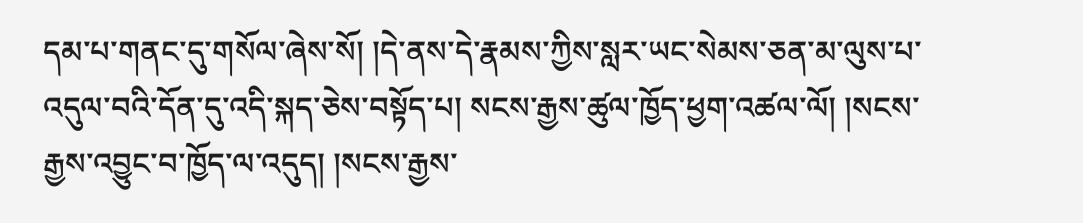དམ་པ་གནང་དུ་གསོལ་ཞེས་སོ། །དེ་ནས་དེ་རྣམས་ཀྱིས་སླར་ཡང་སེམས་ཅན་མ་ལུས་པ་འདུལ་བའི་དོན་དུ་འདི་སྐད་ཅེས་བསྟོད་པ། སངས་རྒྱས་ཚུལ་ཁྱོད་ཕྱག་འཚལ་ལོ། །སངས་རྒྱས་འབྱུང་བ་ཁྱོད་ལ་འདུད། །སངས་རྒྱས་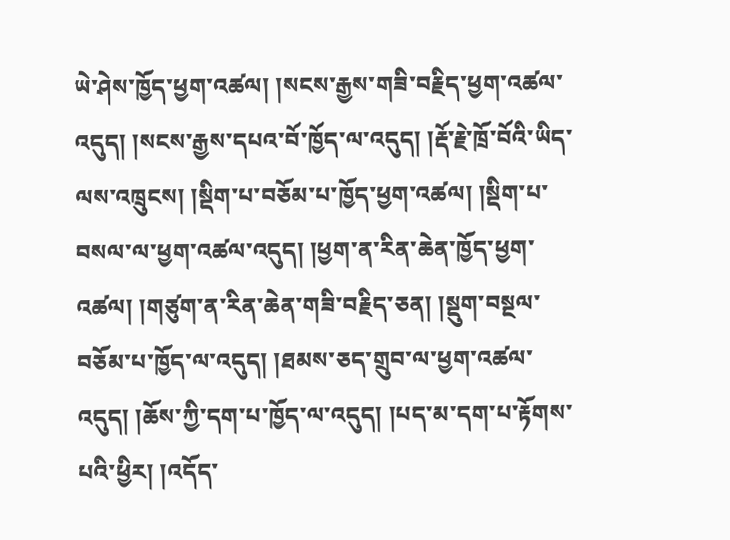ཡེ་ཤེས་ཁྱོད་ཕྱག་འཚལ། །སངས་རྒྱས་གཟི་བརྗིད་ཕྱག་འཚལ་འདུད། །སངས་རྒྱས་དཔའ་བོ་ཁྱོད་ལ་འདུད། །རྡོ་རྗེ་ཁྲོ་བོའི་ཡིད་ལས་འཁྲུངས། །སྡིག་པ་བཅོམ་པ་ཁྱོད་ཕྱག་འཚལ། །སྡིག་པ་བསལ་ལ་ཕྱག་འཚལ་འདུད། །ཕྱག་ན་རིན་ཆེན་ཁྱོད་ཕྱག་འཚལ། །གཙུག་ན་རིན་ཆེན་གཟི་བརྗིད་ཅན། །སྡུག་བསྔལ་བཅོམ་པ་ཁྱོད་ལ་འདུད། །ཐམས་ཅད་གྲུབ་ལ་ཕྱག་འཚལ་འདུད། །ཆོས་ཀྱི་དག་པ་ཁྱོད་ལ་འདུད། །པད་མ་དག་པ་རྟོགས་པའི་ཕྱིར། །འདོད་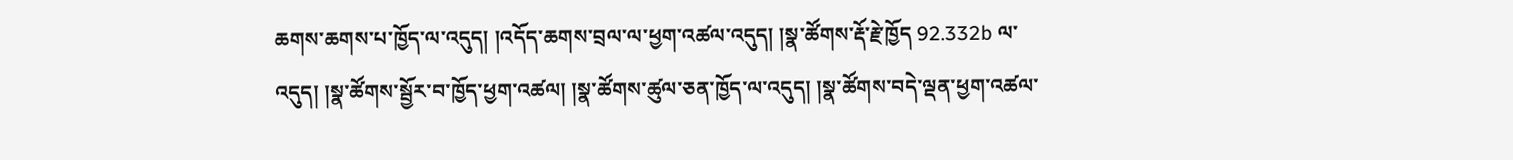ཆགས་ཆགས་པ་ཁྱོད་ལ་འདུད། །འདོད་ཆགས་བྲལ་ལ་ཕྱག་འཚལ་འདུད། །སྣ་ཚོགས་རྡོ་རྗེ་ཁྱོད 92.332b ལ་འདུད། །སྣ་ཚོགས་སྦྱོར་བ་ཁྱོད་ཕྱག་འཚལ། །སྣ་ཚོགས་ཚུལ་ཅན་ཁྱོད་ལ་འདུད། །སྣ་ཚོགས་བདེ་ལྡན་ཕྱག་འཚལ་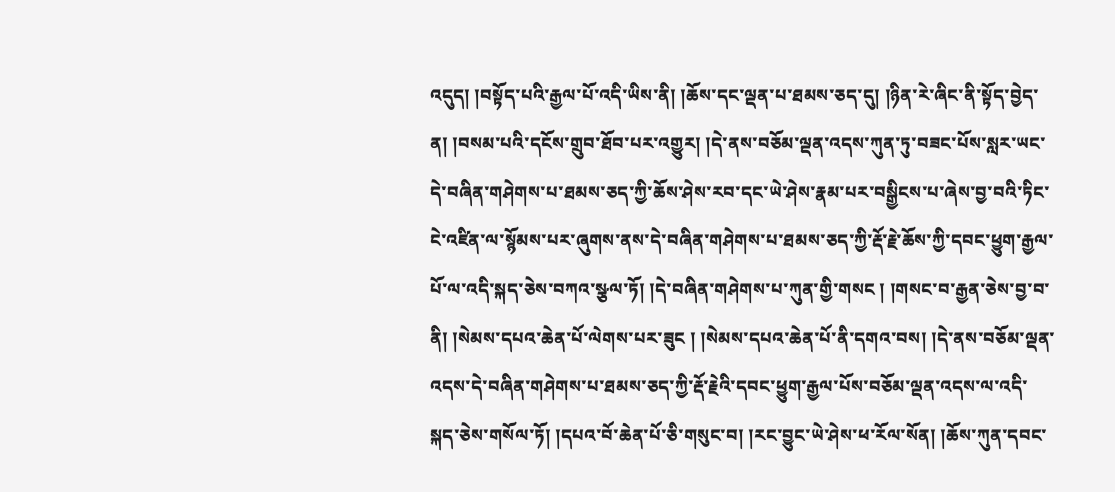འདུད། །བསྟོད་པའི་རྒྱལ་པོ་འདི་ཡིས་ནི། །ཆོས་དང་ལྡན་པ་ཐམས་ཅད་དུ། །ཉིན་རེ་ཞིང་ནི་སྟོད་བྱེད་ན། །བསམ་པའི་དངོས་གྲུབ་ཐོབ་པར་འགྱུར། །དེ་ནས་བཅོམ་ལྡན་འདས་ཀུན་ཏུ་བཟང་པོས་སླར་ཡང་དེ་བཞིན་གཤེགས་པ་ཐམས་ཅད་ཀྱི་ཆོས་ཤེས་རབ་དང་ཡེ་ཤེས་རྣམ་པར་བསྒྱིངས་པ་ཞེས་བྱ་བའི་ཏིང་ངེ་འཛིན་ལ་སྙོམས་པར་ཞུགས་ནས་དེ་བཞིན་གཤེགས་པ་ཐམས་ཅད་ཀྱི་རྡོ་རྗེ་ཆོས་ཀྱི་དབང་ཕྱུག་རྒྱལ་པོ་ལ་འདི་སྐད་ཅེས་བཀའ་སྩལ་ཏོ། །དེ་བཞིན་གཤེགས་པ་ཀུན་གྱི་གསང ། །གསང་བ་རྒྱན་ཅེས་བྱ་བ་ནི། །སེམས་དཔའ་ཆེན་པོ་ལེགས་པར་ཟུང ། །སེམས་དཔའ་ཆེན་པོ་ནི་དགའ་བས། །དེ་ནས་བཅོམ་ལྡན་འདས་དེ་བཞིན་གཤེགས་པ་ཐམས་ཅད་ཀྱི་རྡོ་རྗེའི་དབང་ཕྱུག་རྒྱལ་པོས་བཅོམ་ལྡན་འདས་ལ་འདི་སྐད་ཅེས་གསོལ་ཏོ། །དཔའ་བོ་ཆེན་པོ་ཅི་གསུང་བ། །རང་བྱུང་ཡེ་ཤེས་ཕ་རོལ་སོན། །ཆོས་ཀུན་དབང་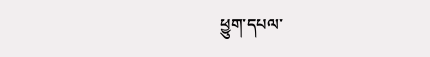ཕྱུག་དཔལ་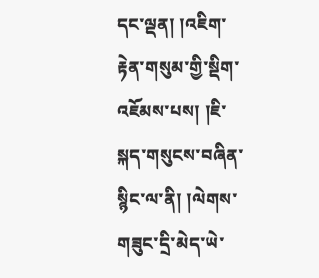དང་ལྡན། །འཇིག་རྟེན་གསུམ་གྱི་སྡིག་འཇོམས་པས། །ཇི་སྐད་གསུངས་བཞིན་སྙིང་ལ་ནི། །ལེགས་གཟུང་དྲི་མེད་ཡེ་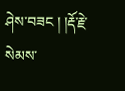ཤེས་བཟང ། །རྡོ་རྗེ་སེམས་